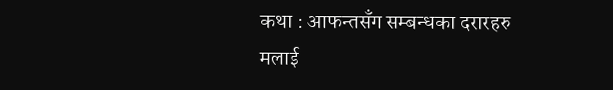कथा : आफन्तसँग सम्बन्धका दरारहरु
मलाई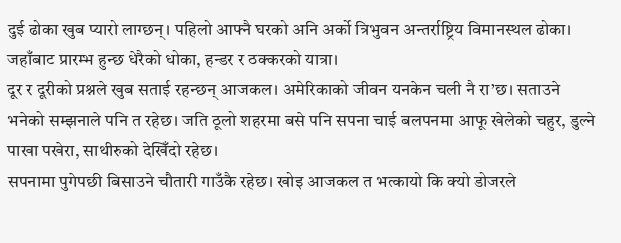दुई ढोका खुब प्यारो लाग्छन्। पहिलो आफ्नै घरको अनि अर्को त्रिभुवन अन्तर्राष्ट्रिय विमानस्थल ढोका।
जहाँबाट प्रारम्भ हुन्छ धेरैको धोका, हन्डर र ठक्करको यात्रा।
दूर र दूरीको प्रश्नले खुब सताई रहन्छन् आजकल। अमेरिकाको जीवन यनकेन चली नै रा’छ। सताउने भनेको सम्झनाले पनि त रहेछ। जति ठूलो शहरमा बसे पनि सपना चाई बलपनमा आफू खेलेको चहुर, डुल्ने पाखा पखेरा, साथीरुको देखिँदो रहेछ।
सपनामा पुगेपछी बिसाउने चौतारी गाउँकै रहेछ। खोइ आजकल त भत्कायो कि क्यो डोजरले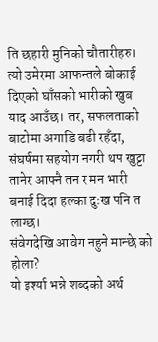ति छहारी मुनिको चौतारीहरु।
त्यो उमेरमा आफन्तले बोकाई दिएको घाँसको भारीको खुब याद आउँछ। तर, सफलताको बाटोमा अगाडि बढी रहँदा, संघर्षमा सहयोग नगरी थप खुट्टा तानेर आफ्नै तन र मन भारी बनाई दिदा हल्का दुःख पनि त लाग्छ।
संवेगदेखि आवेग नहुने मान्छे को होला?
यो इर्श्या भन्ने शब्दको अर्थ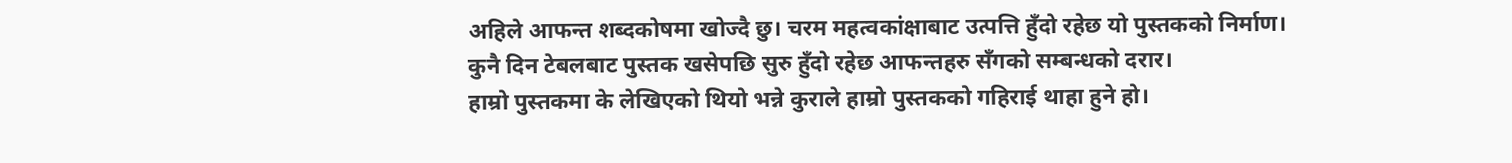अहिले आफन्त शब्दकोषमा खोज्दै छु। चरम महत्वकांक्षाबाट उत्पत्ति हुँदो रहेछ यो पुस्तकको निर्माण।
कुनै दिन टेबलबाट पुस्तक खसेपछि सुरु हुँदो रहेछ आफन्तहरु सँगको सम्बन्धको दरार।
हाम्रो पुस्तकमा के लेखिएको थियो भन्ने कुराले हाम्रो पुस्तकको गहिराई थाहा हुने हो।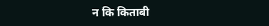न कि किताबी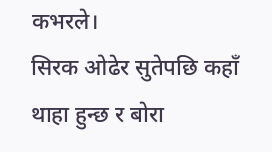कभरले।
सिरक ओढेर सुतेपछि कहाँ थाहा हुन्छ र बोरा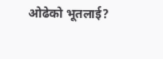ओढेको भूतलाई?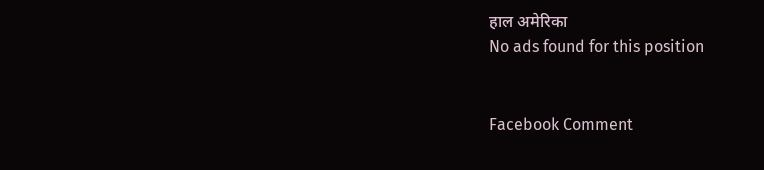हाल अमेरिका
No ads found for this position


Facebook Comment